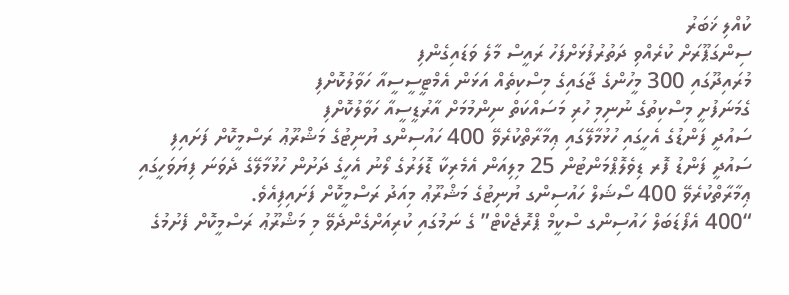ކުއްލި ޚަބަރު
ސިންގަޕޫރަށް ކުރެއްވި ދަތުރުފުޅަށްފަހު ރައީސް މާލެ ވަޑައިގެންފި
މުރައިދޫގައި 300 މީހުންގެ ޖާގައިގެ މިސްކިތެއް އަޅަން އެމްޓީސީސީއާ ހަވާލުކޮށްފި
ގެމަނަފުށީ މިސްކިތުގެ ނުނިމި ހުރި މަސައްކަތް ނިންމުމަށް އާރުޑީސީއާ ހަވާލުކޮށްފި
ސައުދީ ފަންޑުގެ އެހީގައި ހުޅުމާލޭގައި ޢިމާރާތްކުރެވޭ 400 ހައުސިންގ ޔުނިޓުގެ މަޝްރޫޢު ރަސްމީކޮށް ފަށައިފި
ސައުދީ ފަންޑު ފޮރ ޑިވެލޮޕްމަންޓުން 25 މިލިއަން އެމެރިކާ ޑޮލަރުގެ ލޯނު އެހީގެ ދަށުން ހުޅުމާލޭގެ ދެވަނަ ފިޔަވަހީގައި ޢިމާރާތްކުރެވޭ 400 ސޯޝަލް ހައުސިންގ ޔުނިޓުގެ މަޝްރޫޢު މިއަދު ރަސްމީކޮށް ފަށައިފިއެވެ.
“400 އެފޯޑަބަލް ހައުސިންގ ސްކީމް ޕްރޮޖެކްޓް” ގެ ނަމުގައި ކުރިއަށްގެންދެވޭ މި މަޝްރޫޢު ރަސްމީކޮށް ފެށުމުގެ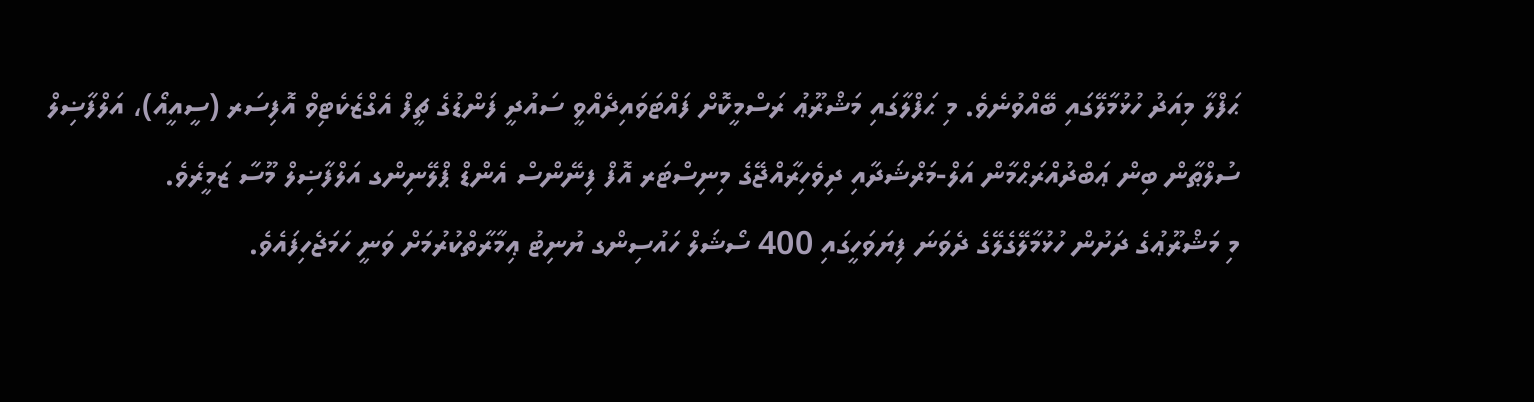ޙަފްލާ މިއަދު ހުޅުމާލޭގައި ބޭއްވުނެވެ. މި ޙަފްލާގައި މަޝްރޫޢު ރަސްމީކޮށް ފައްޓަވައިދެއްވީ ސައުދީ ފަންޑުގެ ޗީފް އެގްޒެކެޓިވް އޮފިސަރ (ސީއީއޯ)، އަލްފާޟިލް ސުލްޠާން ބިން ޢަބްދުއްރަޙްމާން އަލް-މަރްޝަދާއި ދިވެހިރާއްޖޭގެ މިނިސްޓަރ އޮފް ފިނޭންސް އެންޑް ޕްލޭނިންގ އަލްފާޟިލް މޫސާ ޒަމީރެވެ.
މި މަޝްރޫޢުގެ ދަށުން ހުޅުމާލޭގެލޭގެ ދެވަނަ ފިޔަވަހީގައި 400 ސޯޝަލް ހައުސިންގ ޔުނިޓު ޢިމާރާތްކުރުމަށް ވަނީ ހަމަޖެހިފައެވެ.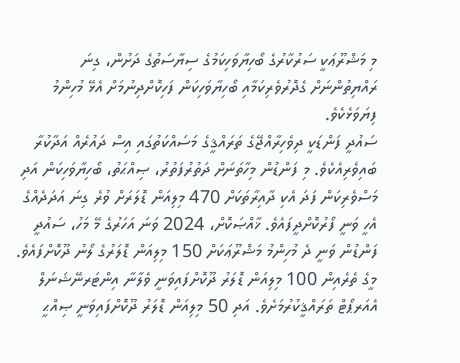މި މަޝްރޫޢަކީ ސަރުކާރުގެ ބޯހިޔާވަހިކަމުގެ ސިޔާސަތުގެ ދަށުން، ގިނަ ރައްޔިތުންނަށް ގެދޮރުވެރިކަމާއި ބޯހިޔާވަހިކަން ފަހިކޮށްދިނުމަށް އެޅޭ މުހިންމު ފިޔަވަޅެކެވެ.
ސައުދީ ފަންޑަކީ ދިވެހިރާއްޖޭގެ ތަރައްޤީގެ މަސައްކަތުގައި އިސް ދައުރެއް އަދާކުރާ ބައިވެރިއެކެވެ. މި ފަންޑުން މިހާތަނަށް ދަތުރުފަތުރު، ޞިއްޙަތު، ބޯހިޔާވަހިކަން އަދި މަސްވެރިކަން ފަދަ އެކި ދާއިރާތަކަށް 470 މިލިއަން ޑޮލަރަށް ވުރެ ގިނަ އަދަދެއްގެ އެހީ ވަނީ ފޯރުކޮށްދީފައެވެ. ޚާއްޞަކޮށް، 2024 ވަނަ އަހަރުގެ މޭ މަހު، ސައުދީ ފަންޑުން ވަނީ ދެ މުހިންމު މަޝްރޫޢަކަށް 150 މިލިއަން ޑޮލަރުގެ ލޯނު ދޫކޮށްފައެވެ. މީގެ ތެރެއިން 100 މިލިއަން ޑޮލަރު ދޫކޮށްފައިވަނީ ވެލާނާ އިންޓަރނޭޝަނަލް އެއަރޕޯޓް ތަރައްޤީކުރުމަށެވެ. އަދި 50 މިލިއަން ޑޮލަރު ދޫކޮށްފައިވަނީ ޞިއްޙީ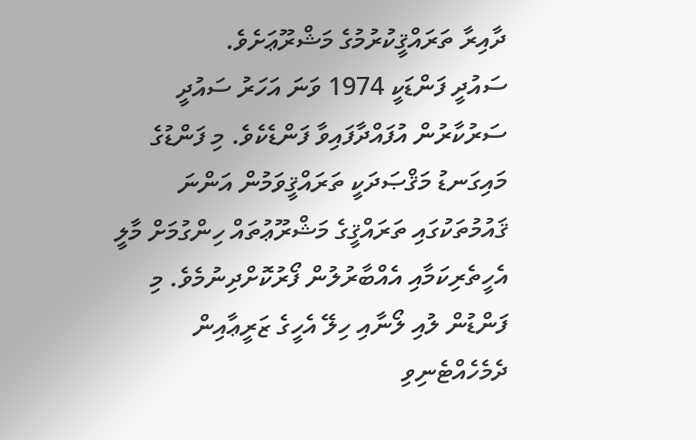ދާއިރާ ތަރައްޤީކުރުމުގެ މަޝްރޫޢަށެވެ.
ސައުދީ ފަންޑަކީ 1974 ވަނަ އަހަރު ސައުދީ ސަރުކާރުން އުފައްދާފައިވާ ފަންޑެކެވެ. މި ފަންޑުގެ މައިގަނޑު މަޤްޞަދަކީ ތަރައްޤީވަމުން އަންނަ ޤައުމުތަކުގައި ތަރައްޤީގެ މަޝްރޫޢުތައް ހިންގުމަށް މާލީ އެހީތެރިކަމާއި އެއްބާރުލުން ފޯރުކޮށްދިނުމެވެ. މި ފަންޑުން ލުއި ލޯނާއި ހިލޭ އެހީގެ ޒަރީޢާއިން ދެމެހެއްޓެނިވި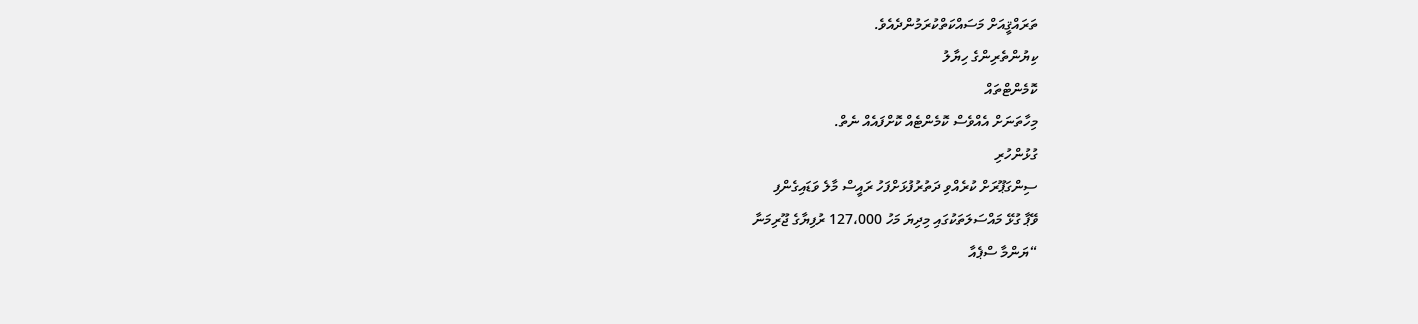ތަރައްޤީއަށް މަސައްކަތްކުރަމުންދެއެވެ.
ކިޔުންތެރިންގެ ހިޔާލު
ކޮމެންޓްތައް
މިހާތަނަށް އެއްވެސް ކޮމެންޓެއް ކޮށްފައެއް ނެތް.
ގުޅުންހުރި
ސިންގަޕޫރަށް ކުރެއްވި ދަތުރުފުޅަށްފަހު ރައީސް މާލެ ވަޑައިގެންފި
ވޭޕާ ގުޅޭ މައްސަލަތަކުގައި މިދިޔަ މަހު 127،000 ރުފިޔާގެ ޖޫރިމަނާ
“ޔަންމާ ސްޕެއާ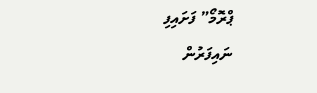ޕްރޮމޯ” ފަށައިފި
ނައިފަރުން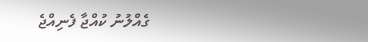ގެއްލުނު ކުއްޖާ ފެނިއްޖެ